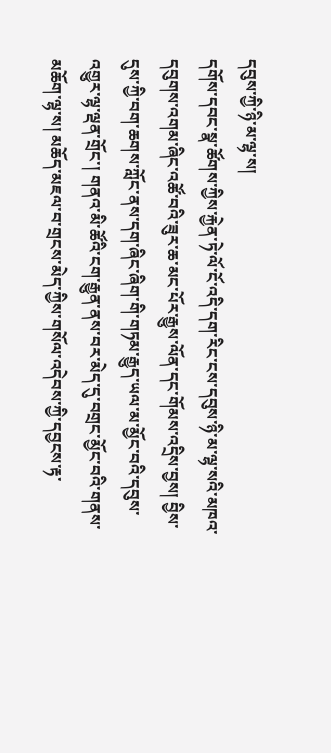དབུས་ཀྱི་ཉི་མ་ལྷ་ས།
དགོས་དབང་སྣ་ཚོགས་ཀྱིས་རྐྱེན་ཏེ་ལོ་ངོ་འདི་དག་རིང་ངས་དབུས་ཉི་མ་ལྷ་སའི་མཁའ་དབུགས་འགམ་ཞིང་འཚོ་བའི་ཟུར་ཆ་མང་པོར་རྒྱུས་ལོན་དང་གོམས་འདྲིས་བྱས། བྱིས་དུས་ཀྱི་བག་ཆགས་ཀློང་ནས་དག་ཞིང་ཞིག་གི་གཏམ་རྒྱུད་ཡལ་མ་མྱོང་བའི་དབུས་འགྱུར་ལྷ་ལྡན་གྲོང་། གནའ་མི་ཚོའི་ངག་རྒྱུན་ནས་བར་མེད་དུ་བགྲང་མྱོང་བའི་གནས་མཆོག་ལྷ་ས། མཆོད་མཇལ་བ་གྲངས་མེད་ཀྱིས་གསོལ་འདེབས་ཀྱི་དབྱངས་རྟ་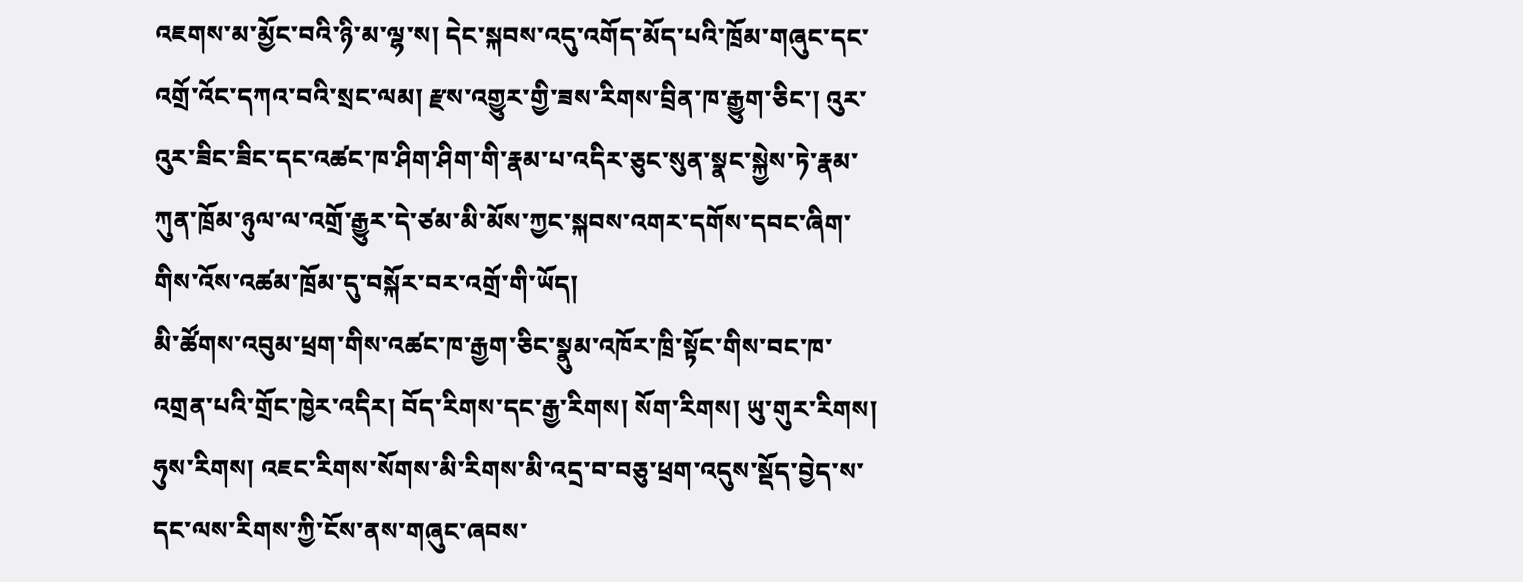འཇགས་མ་མྱོང་བའི་ཉི་མ་ལྷ་ས། དེང་སྐབས་འདུ་འགོད་མོད་པའི་ཁྲོམ་གཞུང་དང་འགྲོ་འོང་དཀའ་བའི་སྲང་ལམ། རྫས་འགྱུར་གྱི་ཟས་རིགས་བྲིན་ཁ་རྒྱུག་ཅིང་། འུར་འུར་ཟིང་ཟིང་དང་འཚང་ཁ་ཤིག་ཤིག་གི་རྣམ་པ་འདིར་ཅུང་སུན་སྣང་སྐྱེས་ཏེ་རྣམ་ཀུན་ཁྲོམ་ཉུལ་ལ་འགྲོ་རྒྱུར་དེ་ཙམ་མི་མོས་ཀྱང་སྐབས་འགར་དགོས་དབང་ཞིག་གིས་འོས་འཚམ་ཁྲོམ་དུ་བསྐོར་བར་འགྲོ་གི་ཡོད།
མི་ཚོགས་འབུམ་ཕྲག་གིས་འཚང་ཁ་རྒྱག་ཅིང་སྣུམ་འཁོར་ཁྲི་སྟོང་གིས་བང་ཁ་འགྲན་པའི་གྲོང་ཁྱེར་འདིར། བོད་རིགས་དང་རྒྱ་རིགས། སོག་རིགས། ཡུ་གུར་རིགས། ཧུས་རིགས། འཇང་རིགས་སོགས་མི་རིགས་མི་འདྲ་བ་བཅུ་ཕྲག་འདུས་སྡོད་བྱེད་ས་དང་ལས་རིགས་ཀྱི་ངོས་ནས་གཞུང་ཞབས་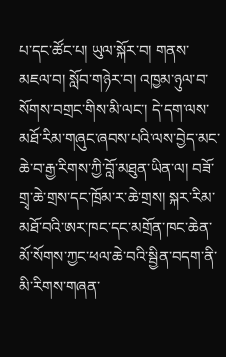པ་དང་ཚོང་པ། ཡུལ་སྐོར་བ། གནས་མཇལ་བ། སློབ་གཉེར་བ། འཁྱམ་ཉུལ་བ་སོགས་བགྲང་གིས་མི་ལང་། དེ་དག་ལས་མཐོ་རིམ་གཞུང་ཞབས་པའི་ལས་བྱེད་མང་ཆེ་བ་རྒྱ་རིགས་ཀྱི་བློ་མཐུན་ཡིན་ལ། བཟོ་གྲྭ་ཆེ་གྲས་དང་ཁྲོམ་ར་ཆེ་གྲས། སྐར་རིམ་མཐོ་བའི་ཨར་ཁང་དང་མགྲོན་ཁང་ཆེན་མོ་སོགས་ཀྱང་ཕལ་ཆེ་བའི་སྦྱིན་བདག་ནི་མི་རིགས་གཞན་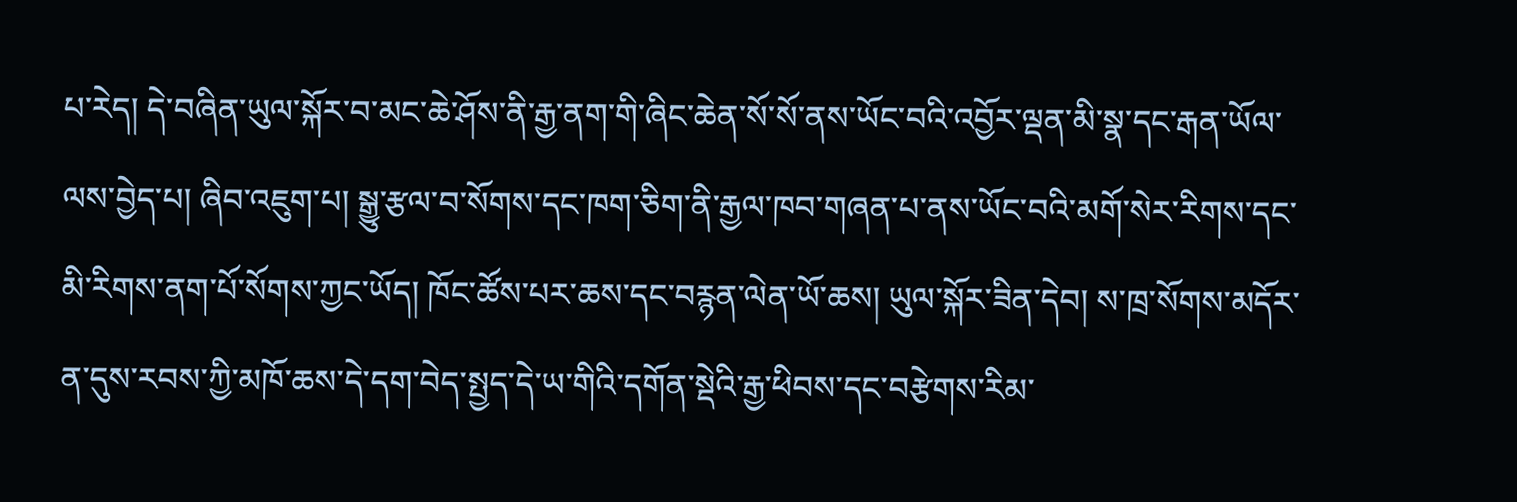པ་རེད། དེ་བཞིན་ཡུལ་སྐོར་བ་མང་ཆེ་ཤོས་ནི་རྒྱ་ནག་གི་ཞིང་ཆེན་སོ་སོ་ནས་ཡོང་བའི་འབྱོར་ལྡན་མི་སྣ་དང་རྒན་ཡོལ་ལས་བྱེད་པ། ཞིབ་འཇུག་པ། སྒྱུ་རྩལ་བ་སོགས་དང་ཁག་ཅིག་ནི་རྒྱལ་ཁབ་གཞན་པ་ནས་ཡོང་བའི་མགོ་སེར་རིགས་དང་མི་རིགས་ནག་པོ་སོགས་ཀྱང་ཡོད། ཁོང་ཚོས་པར་ཆས་དང་བརྙན་ལེན་ཡོ་ཆས། ཡུལ་སྐོར་ཟིན་དེབ། ས་ཁྲ་སོགས་མདོར་ན་དུས་རབས་ཀྱི་མཁོ་ཆས་དེ་དག་བེད་སྤྱད་དེ་ཡ་གིའི་དགོན་སྡེའི་རྒྱ་ཕིབས་དང་བརྩེགས་རིམ་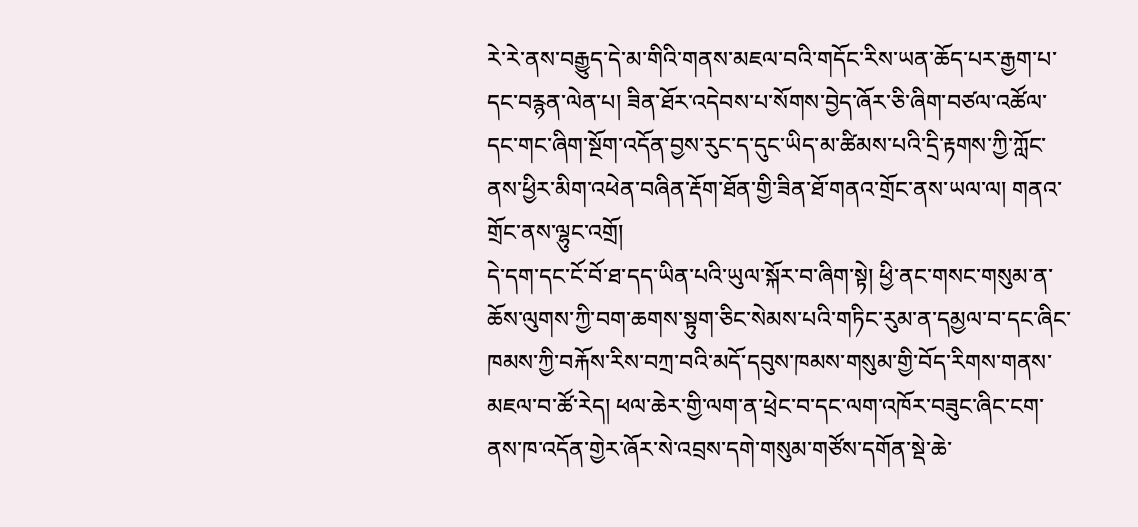རེ་རེ་ནས་བརྒྱུད་དེ་མ་གིའི་གནས་མཇལ་བའི་གདོང་རིས་ཡན་ཆོད་པར་རྒྱག་པ་དང་བརྙན་ལེན་པ། ཟིན་ཐོར་འདེབས་པ་སོགས་བྱེད་ཞོར་ཅི་ཞིག་བཙལ་འཚོལ་དང་གང་ཞིག་སྔོག་འདོན་བྱས་རུང་ད་དུང་ཡིད་མ་ཚིམས་པའི་དྲི་རྟགས་ཀྱི་ཀློང་ནས་ཕྱིར་མིག་འཕེན་བཞིན་རྡོག་ཐོན་གྱི་ཟིན་ཐོ་གནའ་གྲོང་ནས་ཡལ་ལ། གནའ་གྲོང་ནས་ལྷུང་འགྲོ།
དེ་དག་དང་ངོ་བོ་ཐ་དད་ཡིན་པའི་ཡུལ་སྐོར་བ་ཞིག་སྟེ། ཕྱི་ནང་གསང་གསུམ་ན་ཆོས་ལུགས་ཀྱི་བག་ཆགས་སྟུག་ཅིང་སེམས་པའི་གཏིང་རུམ་ན་དམྱལ་བ་དང་ཞིང་ཁམས་ཀྱི་བརྐོས་རིས་བཀྲ་བའི་མདོ་དབུས་ཁམས་གསུམ་གྱི་བོད་རིགས་གནས་མཇལ་བ་ཚོ་རེད། ཕལ་ཆེར་གྱི་ལག་ན་ཕྲེང་བ་དང་ལག་འཁོར་བཟུང་ཞིང་ངག་ནས་ཁ་འདོན་གྱེར་ཞོར་སེ་འབྲས་དགེ་གསུམ་གཙོས་དགོན་སྡེ་ཆེ་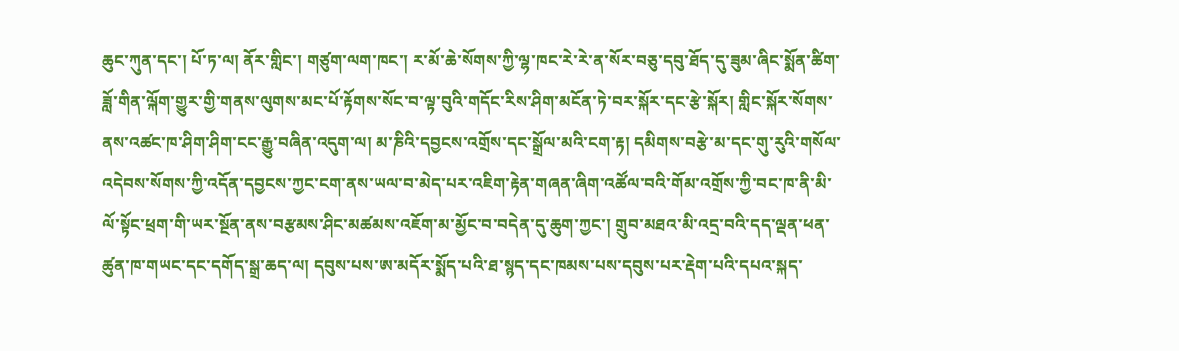ཆུང་ཀུན་དང་། པོ་ཏ་ལ། ནོར་གླིང་། གཙུག་ལག་ཁང་། ར་མོ་ཆེ་སོགས་ཀྱི་ལྷ་ཁང་རེ་རེ་ན་སོར་བཅུ་དབུ་ཐོད་དུ་ཟུམ་ཞིང་སྨོན་ཚིག་ཟློ་གིན་ལྐོག་གྱུར་གྱི་གནས་ལུགས་མང་པོ་རྟོགས་སོང་བ་ལྟ་བུའི་གདོང་རིས་ཤིག་མངོན་ཏེ་བར་སྐོར་དང་རྩེ་སྐོར། གླིང་སྐོར་སོགས་ནས་འཚང་ཁ་ཤིག་ཤིག་ངང་རྒྱུ་བཞིན་འདུག་ལ། མ་ཎིའི་དབྱངས་འགྲོས་དང་སྒྲོལ་མའི་ངག་རྟ། དམིགས་བརྩེ་མ་དང་གུ་རུའི་གསོལ་འདེབས་སོགས་ཀྱི་འདོན་དབྱངས་ཀྱང་ངག་ནས་ཡལ་བ་མེད་པར་འཇིག་རྟེན་གཞན་ཞིག་འཚོལ་བའི་གོམ་འགྲོས་ཀྱི་བང་ཁ་ནི་མི་ལོ་སྟོང་ཕྲག་གི་ཡར་སྔོན་ནས་བརྩམས་ཤིང་མཚམས་འཇོག་མ་མྱོང་བ་བདེན་དུ་ཆུག་ཀྱང་། གྲུབ་མཐའ་མི་འདྲ་བའི་དད་ལྡན་ཕན་ཚུན་ཁ་གཡང་དང་དགོད་སྒྲ་ཆད་ལ། དབུས་པས་ཨ་མདོར་སྨོད་པའི་ཐ་སྙད་དང་ཁམས་པས་དབུས་པར་རྡེག་པའི་དཔའ་སྐད་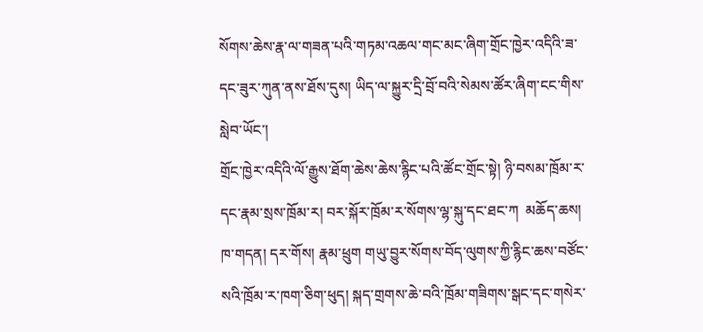སོགས་ཆེས་རྣ་ལ་གཟན་པའི་གཏམ་འཆལ་གང་མང་ཞིག་གྲོང་ཁྱེར་འདིའི་ཟ་དང་ཟུར་ཀུན་ནས་ཐོས་དུས། ཡིད་ལ་སྐྱུར་དྲི་བྲོ་བའི་སེམས་ཚོར་ཞིག་ངང་གིས་སླེབ་ཡོང་།
གྲོང་ཁྱེར་འདིའི་ལོ་རྒྱུས་ཐོག་ཆེས་ཆེས་རྙིང་པའི་ཚོང་གྲོང་སྟེ། ཉི་བསམ་ཁྲོམ་ར་དང་རྣམ་སྲས་ཁྲོམ་ར། བར་སྐོར་ཁྲོམ་ར་སོགས་ལྷ་སྐུ་དང་ཐང་ཀ  མཆོད་ཆས། ཁ་གདན། དར་གོས། རྣམ་ཕྲུག གཡུ་བྱུར་སོགས་བོད་ལུགས་ཀྱི་རྙིང་ཆས་བཙོང་སའི་ཁྲོམ་ར་ཁག་ཅིག་ཕུད། སྐད་གྲགས་ཆེ་བའི་ཁྲོམ་གཟིགས་སྒང་དང་གསེར་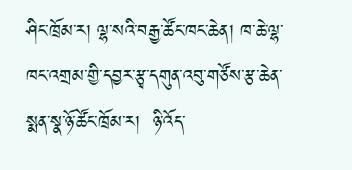ཤིང་ཁྲོམ་ར། ལྷ་སའི་བརྒྱ་ཚོང་ཁང་ཆེན། ཁ་ཆེ་ལྷ་ཁང་འགྲམ་གྱི་དབྱར་རྩྭ་དགུན་འབུ་གཙོས་རྩ་ཆེན་སྨན་སྣ་ཉོ་ཚོང་ཁྲོམ་ར།  ཉི་འོད་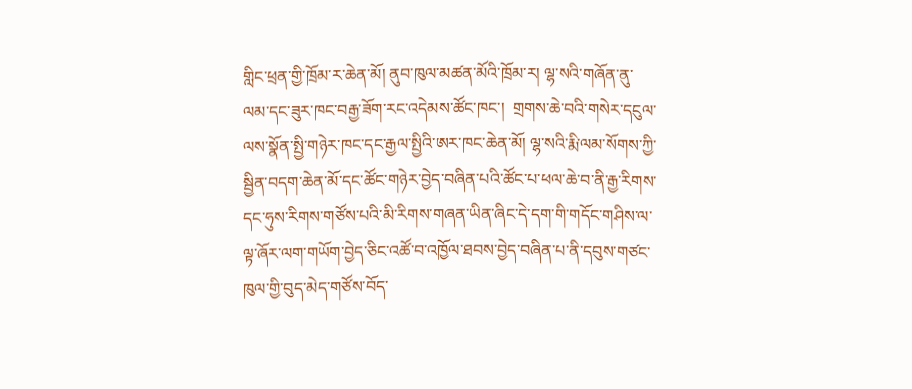གླིང་ཕྲན་གྱི་ཁྲོམ་ར་ཆེན་མོ། ནུབ་ཁུལ་མཚན་མོའི་ཁྲོམ་ར། ལྷ་སའི་གཞོན་ནུ་ལམ་དང་ཟུར་ཁང་བརྒྱ་ཟོག་རང་འདེམས་ཚོང་ཁང་།  གྲགས་ཆེ་བའི་གསེར་དངུལ་ལས་སྣོན་སྤྱི་གཉེར་ཁང་དང་རྒྱལ་སྤྱིའི་ཨར་ཁང་ཆེན་མོ། ལྷ་སའི་རྨི་ལམ་སོགས་ཀྱི་སྦྱིན་བདག་ཆེན་མོ་དང་ཚོང་གཉེར་བྱེད་བཞིན་པའི་ཚོང་པ་ཕལ་ཆེ་བ་ནི་རྒྱ་རིགས་དང་ཧུས་རིགས་གཙོས་པའི་མི་རིགས་གཞན་ཡིན་ཞིང་དེ་དག་གི་གདོང་གཤིས་ལ་ལྟ་ཞོར་ལག་གཡོག་བྱེད་ཅིང་འཚོ་བ་འཁྱོལ་ཐབས་བྱེད་བཞིན་པ་ནི་དབུས་གཙང་ཁུལ་གྱི་བུད་མེད་གཙོས་བོད་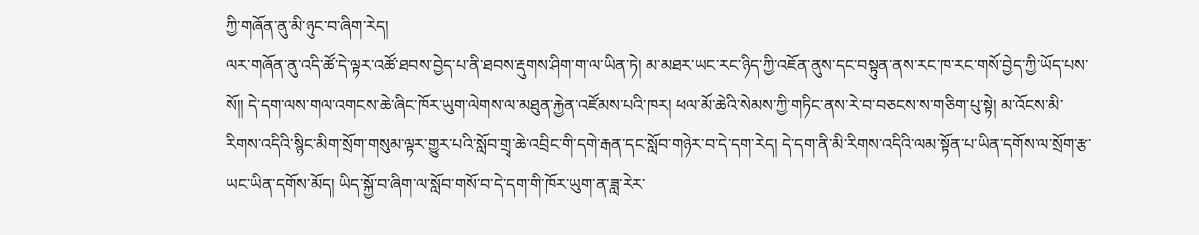ཀྱི་གཞོན་ནུ་མི་ཉུང་བ་ཞིག་རེད།
ལར་གཞོན་ནུ་འདི་ཚོ་དེ་ལྟར་འཚོ་ཐབས་བྱེད་པ་ནི་ཐབས་རྡུགས་ཤིག་ག་ལ་ཡིན་ཏེ། མ་མཐར་ཡང་རང་ཉིད་ཀྱི་འཇོན་ནུས་དང་བསྟུན་ནས་རང་ཁ་རང་གསོ་བྱེད་ཀྱི་ཡོད་པས་སོ།། དེ་དག་ལས་གལ་འགངས་ཆེ་ཞིང་ཁོར་ཡུག་ལེགས་ལ་མཐུན་རྐྱེན་འཛོམས་པའི་ཁར། ཕལ་མོ་ཆེའི་སེམས་ཀྱི་གཏིང་ནས་རེ་བ་བཅངས་ས་གཅིག་པུ་སྟེ། མ་འོངས་མི་རིགས་འདིའི་སྙིང་མིག་སྲོག་གསུམ་ལྟར་གྱུར་པའི་སློབ་གྲྭ་ཆེ་འབྲིང་གི་དགེ་རྒན་དང་སློབ་གཉེར་བ་དེ་དག་རེད། དེ་དག་ནི་མི་རིགས་འདིའི་ལམ་སྟོན་པ་ཡིན་དགོས་ལ་སྲོག་རྩ་ཡང་ཡིན་དགོས་མོད། ཡིད་སྐྱོ་བ་ཞིག་ལ་སློབ་གསོ་བ་དེ་དག་གི་ཁོར་ཡུག་ན་ཟླ་རེར་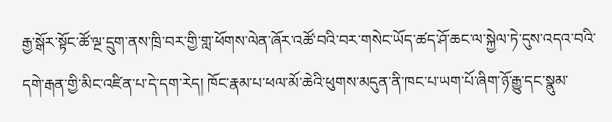རྒྱ་སྒོར་སྟོང་ཚོ་ལྔ་དྲུག་ནས་ཁྲི་བར་གྱི་གླ་ཕོགས་ལེན་ཞོར་འཚོ་བའི་བར་གསེང་ཡོད་ཚད་ཤོ་ཆང་ལ་སྐྱེལ་ཏེ་དུས་འདའ་བའི་དགེ་རྒན་གྱི་མིང་འཛིན་པ་དེ་དག་རེད། ཁོང་རྣམ་པ་ཕལ་མོ་ཆེའི་ཕུགས་མདུན་ནི་ཁང་པ་ཡག་པོ་ཞིག་ཉོ་རྒྱུ་དང་སྣུམ་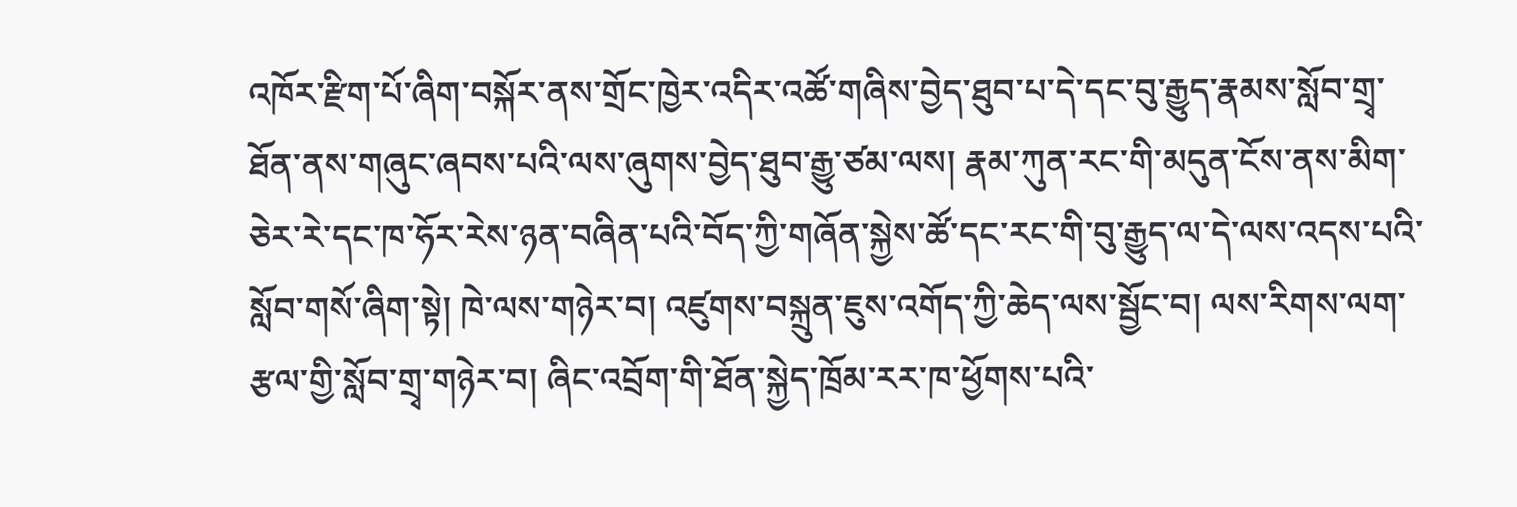འཁོར་རྫིག་པོ་ཞིག་བསྐོར་ནས་གྲོང་ཁྱེར་འདིར་འཚོ་གཞིས་བྱེད་ཐུབ་པ་དེ་དང་བུ་རྒྱུད་རྣམས་སློབ་གྲྭ་ཐོན་ནས་གཞུང་ཞབས་པའི་ལས་ཞུགས་བྱེད་ཐུབ་རྒྱུ་ཙམ་ལས། རྣམ་ཀུན་རང་གི་མདུན་ངོས་ནས་མིག་ཅེར་རེ་དང་ཁ་ཧོར་རེས་ཉན་བཞིན་པའི་བོད་ཀྱི་གཞོན་སྐྱེས་ཚོ་དང་རང་གི་བུ་རྒྱུད་ལ་དེ་ལས་འདས་པའི་སློབ་གསོ་ཞིག་སྟེ། ཁེ་ལས་གཉེར་བ། འཛུགས་བསྐྲུན་ཇུས་འགོད་ཀྱི་ཆེད་ལས་སྦྱོང་བ། ལས་རིགས་ལག་རྩལ་གྱི་སློབ་གྲྭ་གཉེར་བ། ཞིང་འབྲོག་གི་ཐོན་སྐྱེད་ཁྲོམ་རར་ཁ་ཕྱོགས་པའི་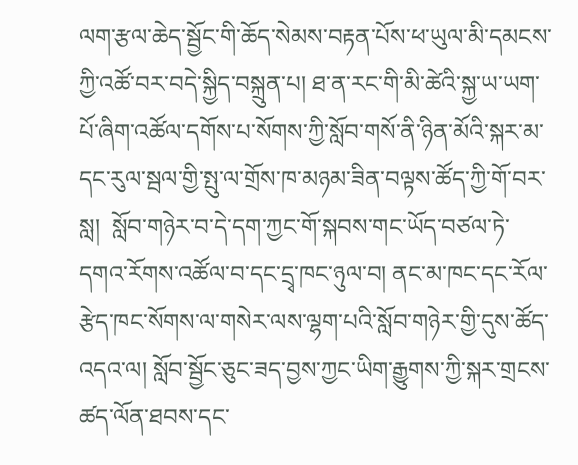ལག་རྩལ་ཆེད་སྦྱོང་གི་ཆོད་སེམས་བརྟན་པོས་ཕ་ཡུལ་མི་དམངས་ཀྱི་འཚོ་བར་བདེ་སྐྱིད་བསྐྲུན་པ། ཐ་ན་རང་གི་མི་ཚེའི་སྐྱ་ཡ་ཡག་པོ་ཞིག་འཚོལ་དགོས་པ་སོགས་ཀྱི་སློབ་གསོ་ནི་ཉིན་མོའི་སྐར་མ་དང་རུལ་སྦལ་གྱི་སྤུ་ལ་གྲོས་ཁ་མཉམ་ཟིན་བལྟས་ཚོད་ཀྱི་གོ་བར་སླ།  སློབ་གཉེར་བ་དེ་དག་ཀྱང་གོ་སྐབས་གང་ཡོད་བཙལ་ཏེ་དགའ་རོགས་འཚོལ་བ་དང་དྲྭ་ཁང་ཉུལ་བ། ནང་མ་ཁང་དང་རོལ་རྩེད་ཁང་སོགས་ལ་གསེར་ལས་ལྷག་པའི་སློབ་གཉེར་གྱི་དུས་ཚོད་འདའ་ལ། སློབ་སྦྱོང་ཅུང་ཟད་བྱས་ཀྱང་ཡིག་རྒྱུགས་ཀྱི་སྐར་གྲངས་ཚད་ལོན་ཐབས་དང་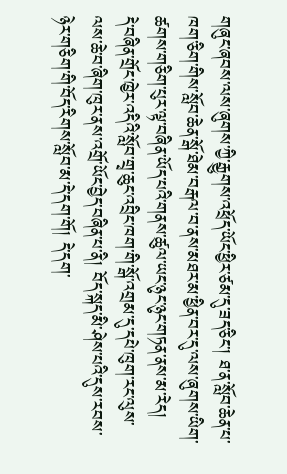གཞུང་ཞབས་ལས་ཞུགས་ཀྱི་རྒྱུགས་འཕྲོད་ཡོང་ཕྱིར་ཙམ་དུ་ཟད་ཅིང་། ཐ་ན་སློབ་ཆེན་པ་ཁག་ཅིག་གིས་སློབ་ཆེན་སྒོ་ཐེམ་བརྒལ་བ་ནས་མཐར་མ་ཕྱིན་བར་དུ་ལས་ཞུགས་ཡིག་ཚགས་གཅིག་པུར་ལྟ་བཞིན་ཡོད་པའི་གནས་ཚུལ་ཡང་ཉུང་ཉུང་གཏན་ནས་མ་རེད།
དེ་བཞིན་གྲོང་ཁྱེར་འདིའི་སློབ་གྲྭ་ཆུང་འབྲིང་ཁག་གི་སྒོ་འགྲམ་དུ་དཔེ་ཁུག་རང་ལུས་ལས་ཆེ་བ་ཞིག་ཁུར་ནས་འགྲོ་ཡོང་བྱེད་བཞིན་པ་ནི། བོད་སྐད་མི་ཤེས་པའི་དུས་རབས་ཉེར་གཅིག་གི་བོད་རིགས་སློབ་མ་དེ་དག་གོ། དེ་དག་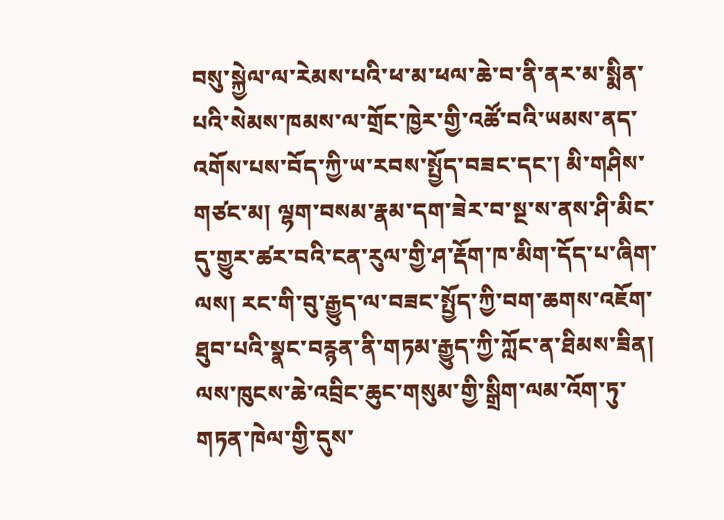བསུ་སྐྱེལ་ལ་རེམས་པའི་ཕ་མ་ཕལ་ཆེ་བ་ནི་ནར་མ་སྨིན་པའི་སེམས་ཁམས་ལ་གྲོང་ཁྱེར་གྱི་འཚོ་བའི་ཡམས་ནད་འགོས་པས་བོད་ཀྱི་ཡ་རབས་སྤྱོད་བཟང་དང་། མི་གཤིས་གཙང་མ། ལྷག་བསམ་རྣམ་དག་ཟེར་བ་སྔ་ས་ནས་ཤི་མིང་དུ་གྱུར་ཚར་བའི་ངན་རུལ་གྱི་ཤ་རྡོག་ཁ་མིག་དོད་པ་ཞིག་ལས། རང་གི་བུ་རྒྱུད་ལ་བཟང་སྤྱོད་ཀྱི་བག་ཆགས་འཇོག་ཐུབ་པའི་སྣང་བརྙན་ནི་གཏམ་རྒྱུད་ཀྱི་ཀློང་ན་ཐིམས་ཟིན། ལས་ཁུངས་ཆེ་འབྲིང་ཆུང་གསུམ་གྱི་སྒྲིག་ལམ་འོག་ཏུ་གཏན་ཁེལ་གྱི་དུས་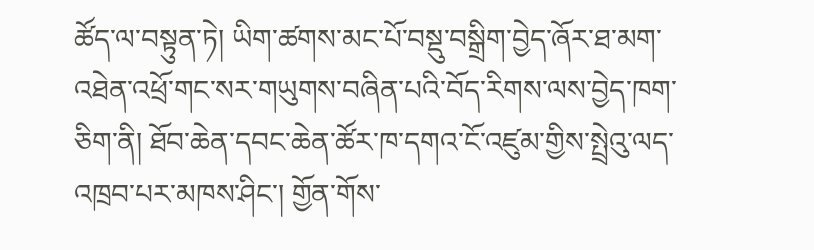ཚོད་ལ་བསྟུན་ཏེ། ཡིག་ཚགས་མང་པོ་བསྡུ་བསྒྲིག་བྱེད་ཞོར་ཐ་མག་འཐེན་འཕྲོ་གང་སར་གཡུགས་བཞིན་པའི་བོད་རིགས་ལས་བྱེད་ཁག་ཅིག་ནི། ཐོབ་ཆེན་དབང་ཆེན་ཚོར་ཁ་དགའ་ངོ་འཛུམ་གྱིས་སྤྲེའུ་ལད་འཁྲབ་པར་མཁས་ཤིང་། གྱོན་གོས་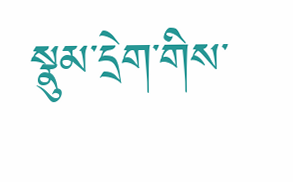སྣུམ་དྲེག་གིས་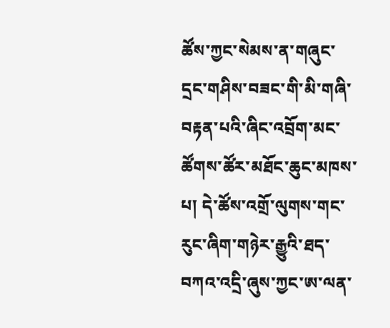ཚོས་ཀྱང་སེམས་ན་གཞུང་དྲང་གཤིས་བཟང་གི་མི་གཞི་བརྟན་པའི་ཞིང་འབྲོག་མང་ཚོགས་ཚོར་མཐོང་ཆུང་མཁས་པ། དེ་ཚོས་འགྲོ་ལུགས་གང་རུང་ཞིག་གཉེར་རྒྱུའི་ཐད་བཀའ་འདྲི་ཞུས་ཀྱང་ཨ་ལན་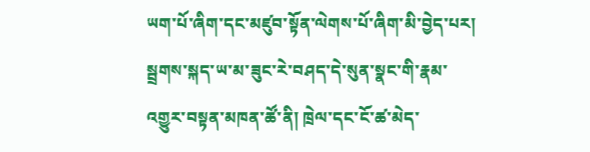ཡག་པོ་ཞིག་དང་མཛུབ་སྟོན་ལེགས་པོ་ཞིག་མི་བྱེད་པར། སྦྲགས་སྐད་ཡ་མ་ཟུང་རེ་བཤད་དེ་སུན་སྣང་གི་རྣམ་འགྱུར་བསྟན་མཁན་ཚོ་ནི། ཁྲེལ་དང་ངོ་ཚ་མེད་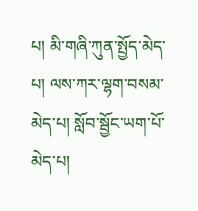པ། མི་གཞི་ཀུན་སྤྱོད་མེད་པ། ལས་ཀར་ལྷག་བསམ་མེད་པ། སློབ་སྦྱོང་ཡག་པོ་མེད་པ།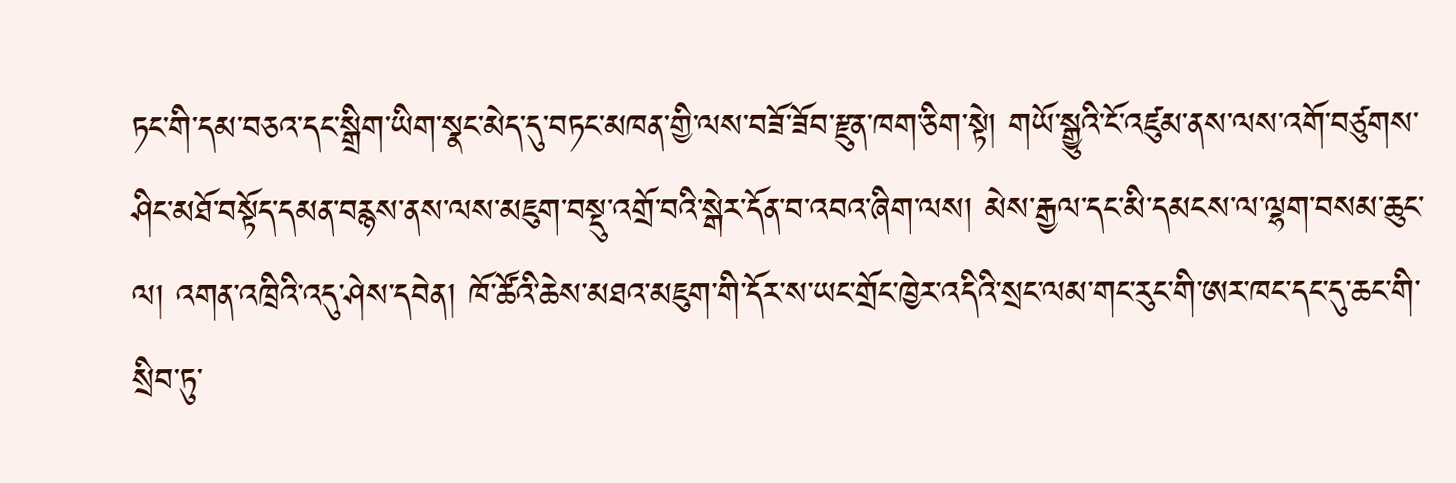ཏང་གི་དམ་བཅའ་དང་སྒྲིག་ཡིག་སྣང་མེད་དུ་བཏང་མཁན་གྱི་ལས་བཟོ་ཟོབ་རྫུན་ཁག་ཅིག་སྟེ། གཡོ་སྒྱུའི་ངོ་འཛུམ་ནས་ལས་འགོ་བཙུགས་ཤིང་མཐོ་བསྟོད་དམན་བརྙས་ནས་ལས་མཇུག་བསྡུ་འགྲོ་བའི་སྒེར་དོན་བ་འབའ་ཞིག་ལས། མེས་རྒྱལ་དང་མི་དམངས་ལ་ལྷག་བསམ་ཆུང་ལ། འགན་འཁྲིའི་འདུ་ཤེས་དབེན། ཁོ་ཚོའི་ཆེས་མཐའ་མཇུག་གི་དོར་ས་ཡང་གྲོང་ཁྱེར་འདིའི་སྲང་ལམ་གང་རུང་གི་ཨར་ཁང་དང་དུ་ཆང་གི་སྲིབ་ཏུ་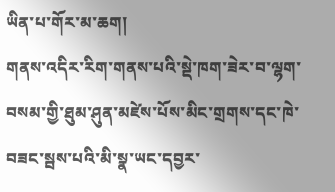ཡིན་པ་གོར་མ་ཆག།
གནས་འདིར་རིག་གནས་པའི་སྡེ་ཁག་ཟེར་བ་ལྷག་བསམ་གྱི་ཐུམ་ཤུན་མཛེས་པོས་མིང་གྲགས་དང་ཁེ་བཟང་སྦས་པའི་མི་སྣ་ཡང་དབྱར་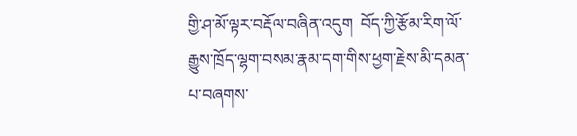གྱི་ཤ་མོ་ལྟར་བརྡོལ་བཞིན་འདུག  བོད་ཀྱི་རྩོམ་རིག་ལོ་རྒྱུས་ཁྲོད་ལྷག་བསམ་རྣམ་དག་གིས་ཕྱག་རྗེས་མི་དམན་པ་བཞགས་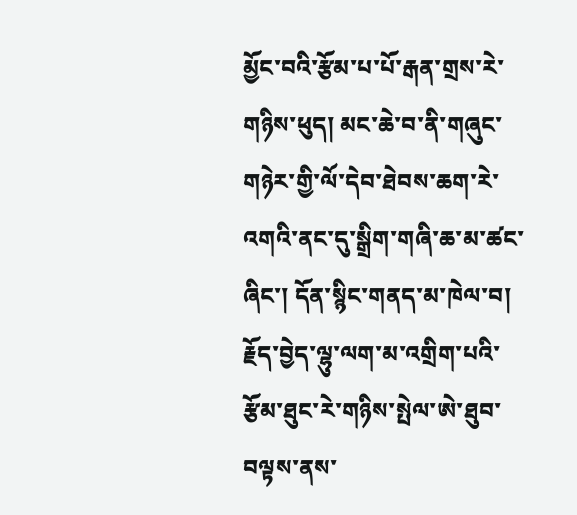མྱོང་བའི་རྩོམ་པ་པོ་རྒན་གྲས་རེ་གཉིས་ཕུད། མང་ཆེ་བ་ནི་གཞུང་གཉེར་གྱི་ལོ་དེབ་ཐེབས་ཆག་རེ་འགའི་ནང་དུ་སྒྲིག་གཞི་ཆ་མ་ཚང་ཞིང་། དོན་སྙིང་གནད་མ་ཁེལ་བ། རྗོད་བྱེད་ལྷུ་ལག་མ་འགྲིག་པའི་རྩོམ་ཐུང་རེ་གཉིས་སྤེལ་ཨེ་ཐུབ་བལྟས་ནས་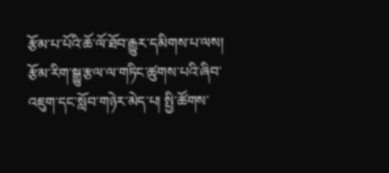རྩོམ་པ་པོའི་ཆོ་ལོ་ཐོབ་རྒྱུར་དམིགས་པ་ལས། རྩོམ་རིག་སྒྱུ་རྩལ་ལ་གཏིང་ཚུགས་པའི་ཞིབ་འཇུག་དང་སློབ་གཉེར་མེད་པ། སྤྱི་ཚོགས་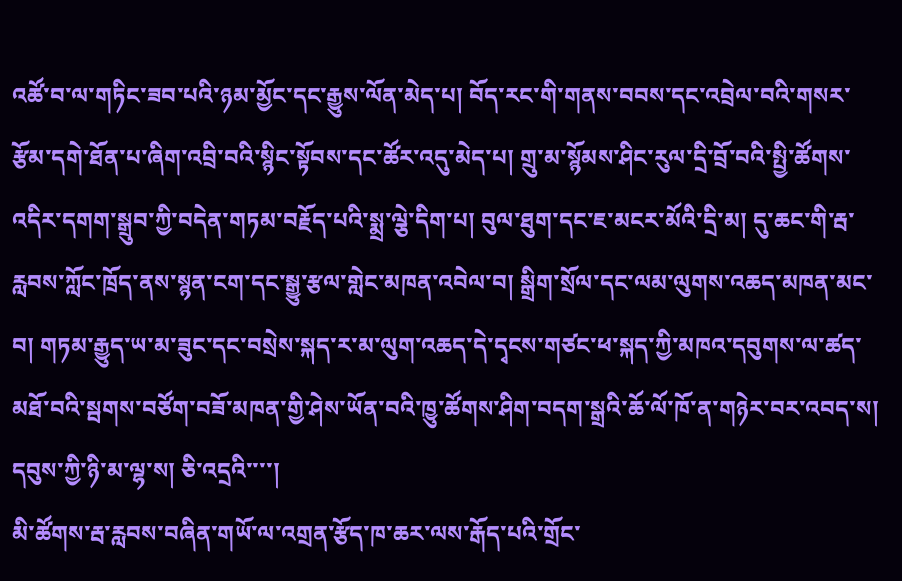འཚོ་བ་ལ་གཏིང་ཟབ་པའི་ཉམ་མྱོང་དང་རྒྱུས་ལོན་མེད་པ། བོད་རང་གི་གནས་བབས་དང་འབྲེལ་བའི་གསར་རྩོམ་དགེ་ཐོན་པ་ཞིག་འབྲི་བའི་སྙིང་སྟོབས་དང་ཚོར་འདུ་མེད་པ། གྲུ་མ་སྙོམས་ཤིང་རུལ་དྲི་བྲོ་བའི་སྤྱི་ཚོགས་འདིར་དགག་སྒྲུབ་ཀྱི་བདེན་གཏམ་བརྗོད་པའི་སྨྲ་ལྕེ་དིག་པ། བུལ་ཐུག་དང་ཇ་མངར་མོའི་དྲི་མ། དུ་ཆང་གི་རྦ་རླབས་ཀློང་ཁྲོད་ནས་སྙན་ངག་དང་སྒྱུ་རྩལ་གླེང་མཁན་འབེལ་བ། སྒྲིག་སྲོལ་དང་ལམ་ལུགས་འཆད་མཁན་མང་བ། གཏམ་རྒྱུད་ཡ་མ་ཟུང་དང་བསྲེས་སྐད་ར་མ་ལུག་འཆད་དེ་དྭངས་གཙང་ཕ་སྐད་ཀྱི་མཁའ་དབུགས་ལ་ཚད་མཐོ་བའི་སྦགས་བཙོག་བཟོ་མཁན་གྱི་ཤེས་ཡོན་བའི་ཁྱུ་ཚོགས་ཤིག་བདག་སྒྲའི་ཆོ་ལོ་ཁོ་ན་གཉེར་བར་འབད་ས། དབུས་ཀྱི་ཉི་མ་ལྷ་ས། ཅི་འདྲའི་་་་།
མི་ཚོགས་རྦ་རླབས་བཞིན་གཡོ་ལ་འགྲན་རྩོད་ཁ་ཆར་ལས་རྒོད་པའི་གྲོང་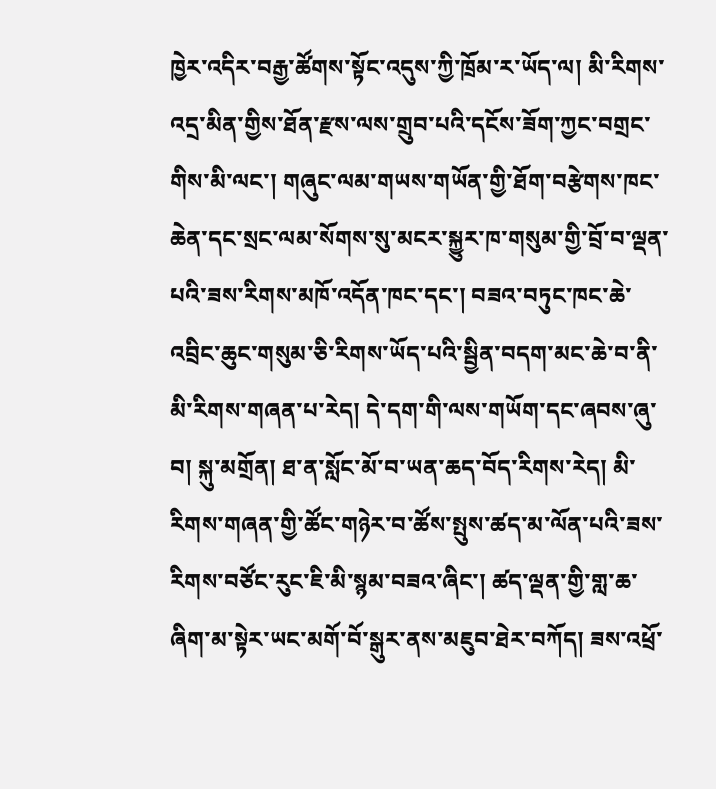ཁྱེར་འདིར་བརྒྱ་ཚོགས་སྟོང་འདུས་ཀྱི་ཁྲོམ་ར་ཡོད་ལ། མི་རིགས་འདྲ་མིན་གྱིས་ཐོན་རྫས་ལས་གྲུབ་པའི་དངོས་ཟོག་ཀྱང་བགྲང་གིས་མི་ལང་། གཞུང་ལམ་གཡས་གཡོན་གྱི་ཐོག་བརྩེགས་ཁང་ཆེན་དང་སྲང་ལམ་སོགས་སུ་མངར་སྐྱུར་ཁ་གསུམ་གྱི་བྲོ་བ་ལྡན་པའི་ཟས་རིགས་མཁོ་འདོན་ཁང་དང་། བཟའ་བཏུང་ཁང་ཆེ་འབྲིང་ཆུང་གསུམ་ཅི་རིགས་ཡོད་པའི་སྦྱིན་བདག་མང་ཆེ་བ་ནི་མི་རིགས་གཞན་པ་རེད། དེ་དག་གི་ལས་གཡོག་དང་ཞབས་ཞུ་བ། སྐུ་མགྲོན། ཐ་ན་སློང་མོ་བ་ཡན་ཆད་བོད་རིགས་རེད། མི་རིགས་གཞན་གྱི་ཚོང་གཉེར་བ་ཚོས་སྤུས་ཚད་མ་ལོན་པའི་ཟས་རིགས་བཙོང་རུང་ཇི་མི་སྙམ་བཟའ་ཞིང་། ཚད་ལྡན་གྱི་གླ་ཆ་ཞིག་མ་སྟེར་ཡང་མགོ་བོ་སྒུར་ནས་མཇུབ་ཐེར་བཀོད། ཟས་འཕྲོ་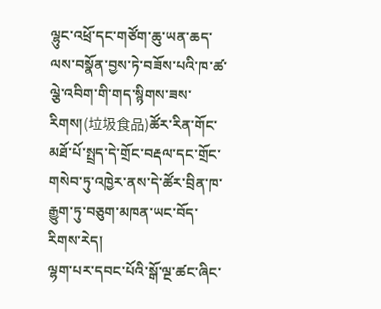ལྷུང་འཕྲོ་དང་གཙོག་ཆུ་ཡན་ཆད་ལས་བསྣོན་བྱས་ཏེ་བཟོས་པའི་ཁ་ཚ་ལྕེ་འབིག་གི་གད་སྙིགས་ཟས་རིགས།(垃圾食品)ཚོར་རིན་གོང་མཐོ་པོ་སྤྲད་དེ་གྲོང་བརྡལ་དང་གྲོང་གསེབ་ཏུ་འཁྱེར་ནས་དེ་ཚོར་བྲིན་ཁ་རྒྱུག་ཏུ་བཅུག་མཁན་ཡང་བོད་རིགས་རེད།
ལྷག་པར་དབང་པོའི་སྒོ་ལྔ་ཚང་ཞིང་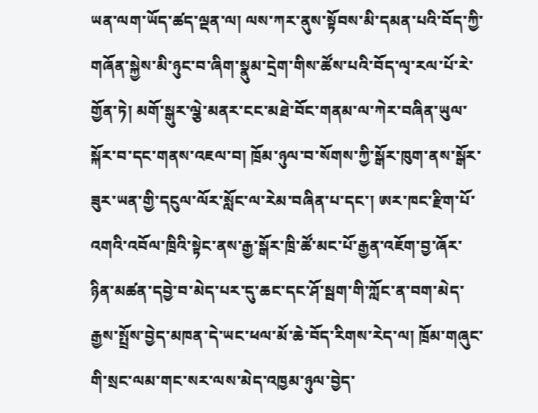ཡན་ལག་ཡོད་ཚད་ལྡན་ལ། ལས་ཀར་ནུས་སྟོབས་མི་དམན་པའི་བོད་ཀྱི་གཞོན་སྐྱེས་མི་ཉུང་བ་ཞིག་སྣུམ་དྲེག་གིས་ཚོས་པའི་བོད་ལྭ་རལ་པོ་རེ་གྱོན་ཏེ། མགོ་སྒུར་ལྕེ་མནར་ངང་མཐེ་བོང་གནམ་ལ་ཀེར་བཞིན་ཡུལ་སྐོར་བ་དང་གནས་འཇལ་བ། ཁྲོམ་ཉུལ་བ་སོགས་ཀྱི་སྒོར་ཁུག་ནས་སྒོར་ཟུར་ཡན་གྱི་དངུལ་ལོར་སློང་ལ་རེམ་བཞིན་པ་དང་། ཨར་ཁང་རྫིག་པོ་འགའི་འབོལ་ཁྲིའི་སྟེང་ནས་རྒྱ་སྒོར་ཁྲི་ཚོ་མང་པོ་རྒྱན་འཇོག་བྱ་ཞོར་ཉིན་མཚན་དབྱེ་བ་མེད་པར་དུ་ཆང་དང་ཤོ་སྦག་གི་ཀློང་ན་བག་མེད་རྒྱས་སྤྲོས་བྱེད་མཁན་དེ་ཡང་ཕལ་མོ་ཆེ་བོད་རིགས་རེད་ལ། ཁྲོམ་གཞུང་གི་སྲང་ལམ་གང་སར་ལས་མེད་འཁྱམ་ཉུལ་བྱེད་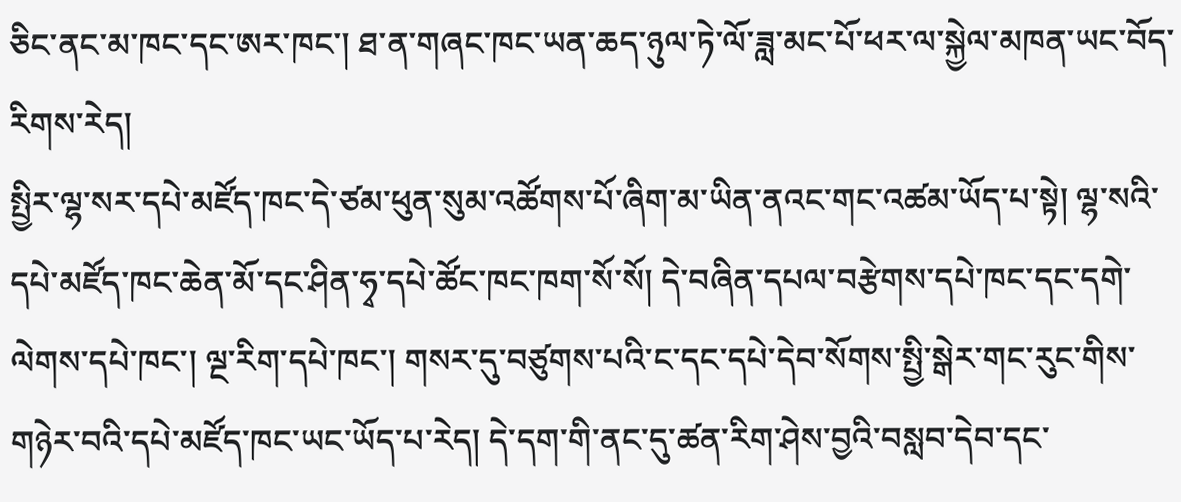ཅིང་ནང་མ་ཁང་དང་ཨར་ཁང་། ཐ་ན་གཞང་ཁང་ཡན་ཆད་ཉུལ་ཏེ་ལོ་ཟླ་མང་པོ་ཕར་ལ་སྐྱེལ་མཁན་ཡང་བོད་རིགས་རེད།
སྤྱིར་ལྷ་སར་དཔེ་མཛོད་ཁང་དེ་ཙམ་ཕུན་སུམ་འཚོགས་པོ་ཞིག་མ་ཡིན་ནའང་གང་འཚམ་ཡོད་པ་སྟེ། ལྷ་སའི་དཔེ་མཛོད་ཁང་ཆེན་མོ་དང་ཤིན་ཧྭ་དཔེ་ཚོང་ཁང་ཁག་སོ་སོ། དེ་བཞིན་དཔལ་བརྩེགས་དཔེ་ཁང་དང་དགེ་ལེགས་དཔེ་ཁང་། ལྔ་རིག་དཔེ་ཁང་། གསར་དུ་བཙུགས་པའི་ང་དང་དཔེ་དེབ་སོགས་སྤྱི་སྒེར་གང་རུང་གིས་གཉེར་བའི་དཔེ་མཛོད་ཁང་ཡང་ཡོད་པ་རེད། དེ་དག་གི་ནང་དུ་ཚན་རིག་ཤེས་བྱའི་བསླབ་དེབ་དང་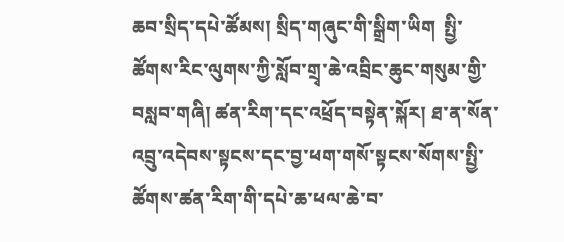ཆབ་སྲིད་དཔེ་ཚོམས། སྲིད་གཞུང་གི་སྒྲིག་ཡིག  སྤྱི་ཚོགས་རིང་ལུགས་ཀྱི་སློབ་གྲྭ་ཆེ་འབྲིང་ཆུང་གསུམ་གྱི་བསླབ་གཞི། ཚན་རིག་དང་འཕྲོད་བསྟེན་སྐོར། ཐ་ན་སོན་འབྲུ་འདེབས་སྟངས་དང་བྱ་ཕག་གསོ་སྟངས་སོགས་སྤྱི་ཚོགས་ཚན་རིག་གི་དཔེ་ཆ་ཕལ་ཆེ་བ་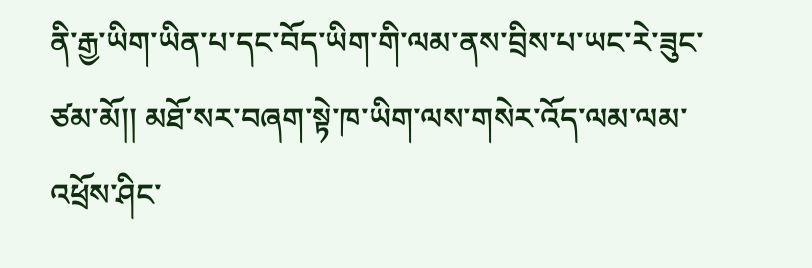ནི་རྒྱ་ཡིག་ཡིན་པ་དང་བོད་ཡིག་གི་ལམ་ནས་བྲིས་པ་ཡང་རེ་ཟུང་ཙམ་མོ།། མཐོ་སར་བཞག་སྟེ་ཁ་ཡིག་ལས་གསེར་འོད་ལམ་ལམ་འཕྲོས་ཤིང་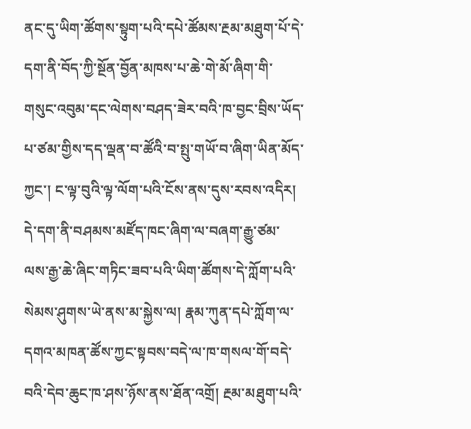ནང་དུ་ཡིག་ཚོགས་སྟུག་པའི་དཔེ་ཚོམས་རྔམ་མཐུག་པོ་དེ་དག་ནི་བོད་ཀྱི་སྔོན་བྱོན་མཁས་པ་ཆེ་གེ་མོ་ཞིག་གི་གསུང་འབུམ་དང་ལེགས་བཤད་ཟེར་བའི་ཁ་བྱང་བྲིས་ཡོད་པ་ཙམ་གྱིས་དད་ལྡན་བ་ཚོའི་བ་སྤུ་གཡོ་བ་ཞིག་ཡིན་མོད་ཀྱང་། ང་ལྟ་བུའི་ལྟ་ལོག་པའི་ངོས་ནས་དུས་རབས་འདིར། དེ་དག་ནི་བཤམས་མཛོད་ཁང་ཞིག་ལ་བཞག་རྒྱུ་ཙམ་ལས་རྒྱ་ཆེ་ཞིང་གཏིང་ཟབ་པའི་ཡིག་ཚོགས་དེ་ཀློག་པའི་སེམས་ཤུགས་ཡེ་ནས་མ་སྐྱེས་ལ། རྣམ་ཀུན་དཔེ་ཀློག་ལ་དགའ་མཁན་ཚོས་ཀྱང་སྟབས་བདེ་ལ་ཁ་གསལ་གོ་བདེ་བའི་དེབ་ཆུང་ཁ་ཤས་ཉོས་ནས་ཐོན་འགྲོ། རྔམ་མཐུག་པའི་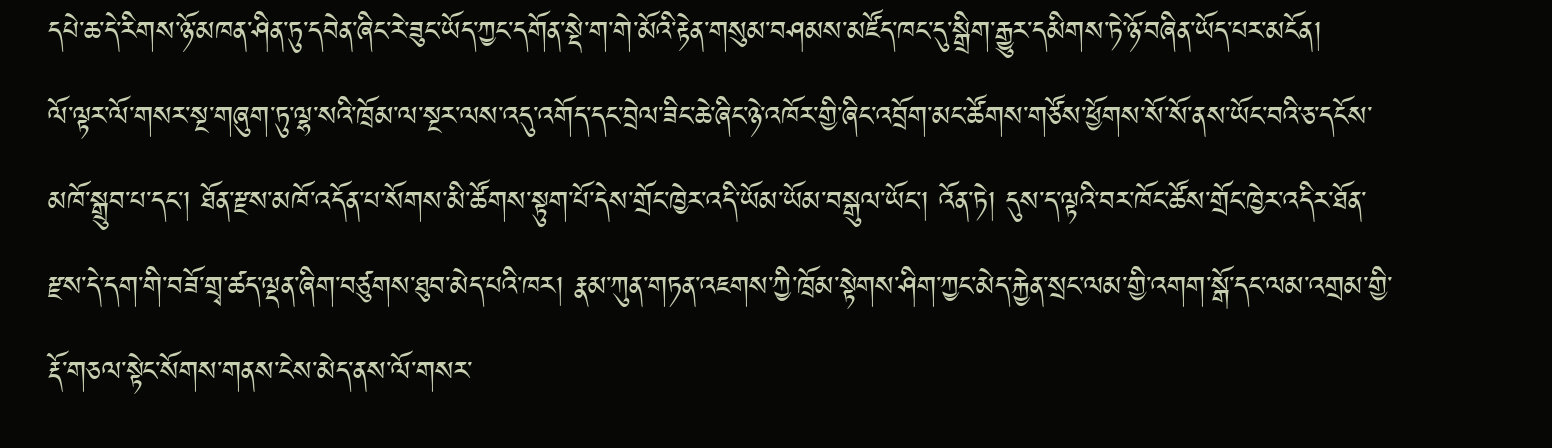དཔེ་ཆ་དེ་རིགས་ཉོ་མཁན་ཤིན་ཏུ་དབེན་ཞིང་རེ་ཟུང་ཡོད་ཀྱང་དགོན་སྡེ་ག་གེ་མོའི་རྟེན་གསུམ་བཤམས་མཛོད་ཁང་དུ་སྒྲིག་རྒྱུར་དམིགས་ཏེ་ཉོ་བཞིན་ཡོད་པར་མངོན།
ལོ་ལྟར་ལོ་གསར་སྔ་གཞུག་ཏུ་ལྷ་སའི་ཁྲོམ་ལ་སྔར་ལས་འདུ་འགོད་དང་བྲེལ་ཟིང་ཆེ་ཞིང་ཉེ་འཁོར་གྱི་ཞིང་འབྲོག་མང་ཚོགས་གཙོས་ཕྱོགས་སོ་སོ་ནས་ཡོང་བའི་ཅ་དངོས་མཁོ་སྒྲུབ་པ་དང་། ཐོན་རྫས་མཁོ་འདོན་པ་སོགས་མི་ཚོགས་སྟུག་པོ་དེས་གྲོང་ཁྱེར་འདི་ཡོམ་ཡོམ་བསྒུལ་ཡོང་། འོན་ཏེ། དུས་ད་ལྟའི་བར་ཁོང་ཚོས་གྲོང་ཁྱེར་འདིར་ཐོན་རྫས་དེ་དག་གི་བཟོ་གྲྭ་ཚད་ལྡན་ཞིག་བཙུགས་ཐུབ་མེད་པའི་ཁར། རྣམ་ཀུན་གཏན་འཇགས་ཀྱི་ཁྲོམ་སྟེགས་ཤིག་ཀྱང་མེད་རྐྱེན་སྲང་ལམ་གྱི་འགག་སྒོ་དང་ལམ་འགྲམ་གྱི་རྡོ་གཅལ་སྟེང་སོགས་གནས་ངེས་མེད་ནས་ལོ་གསར་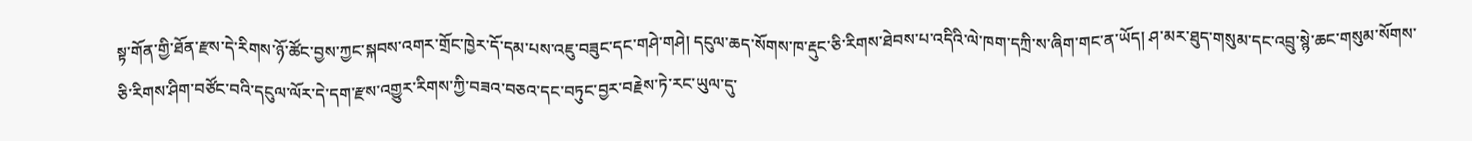སྟ་གོན་གྱི་ཐོན་རྫས་དེ་རིགས་ཉོ་ཚོང་བྱས་ཀྱང་སྐབས་འགར་གྲོང་ཁྱེར་དོ་དམ་པས་འཇུ་བཟུང་དང་གཤེ་གཤེ། དངུལ་ཆད་སོགས་ཁ་རྡུང་ཅི་རིགས་ཐེབས་པ་འདིའི་ལེ་ཁག་དཀྲི་ས་ཞིག་གང་ན་ཡོད། ཤ་མར་ཐུད་གསུམ་དང་འབྲུ་སྙེ་ཆང་གསུམ་སོགས་ཅི་རིགས་ཤིག་བཙོང་བའི་དངུལ་ལོར་དེ་དག་རྫས་འགྱུར་རིགས་ཀྱི་བཟའ་བཅའ་དང་བཏུང་བྱར་བརྗེས་ཏེ་རང་ཡུལ་དུ་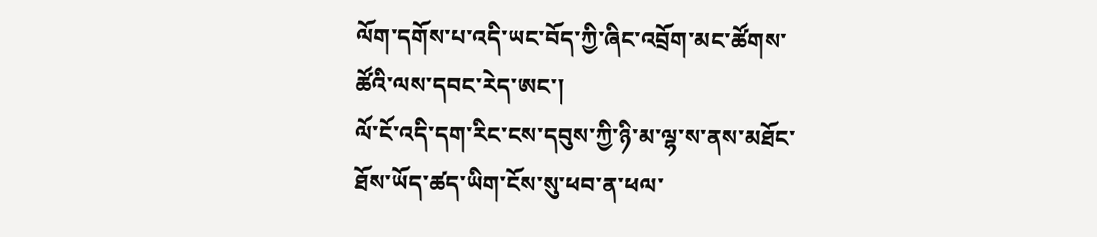ལོག་དགོས་པ་འདི་ཡང་བོད་ཀྱི་ཞིང་འབྲོག་མང་ཚོགས་ཚོའི་ལས་དབང་རེད་ཨང་།
ལོ་ངོ་འདི་དག་རིང་ངས་དབུས་ཀྱི་ཉི་མ་ལྷ་ས་ནས་མཐོང་ཐོས་ཡོད་ཚད་ཡིག་ངོས་སུ་ཕབ་ན་ཕལ་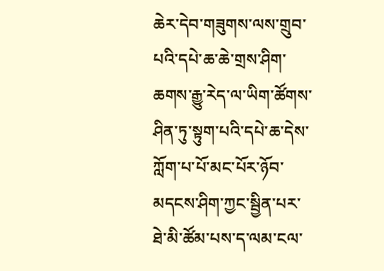ཆེར་དེབ་གཟུགས་ལས་གྲུབ་པའི་དཔེ་ཆ་ཆེ་གྲས་ཤིག་ཆགས་རྒྱུ་རེད་ལ་ཡིག་ཚོགས་ཤིན་ཏུ་སྟུག་པའི་དཔེ་ཆ་དེས་ཀློག་པ་པོ་མང་པོར་ཉོབ་མདངས་ཤིག་ཀྱང་སྦྱིན་པར་ཐེ་མི་ཚོམ་པས་ད་ལམ་ངལ་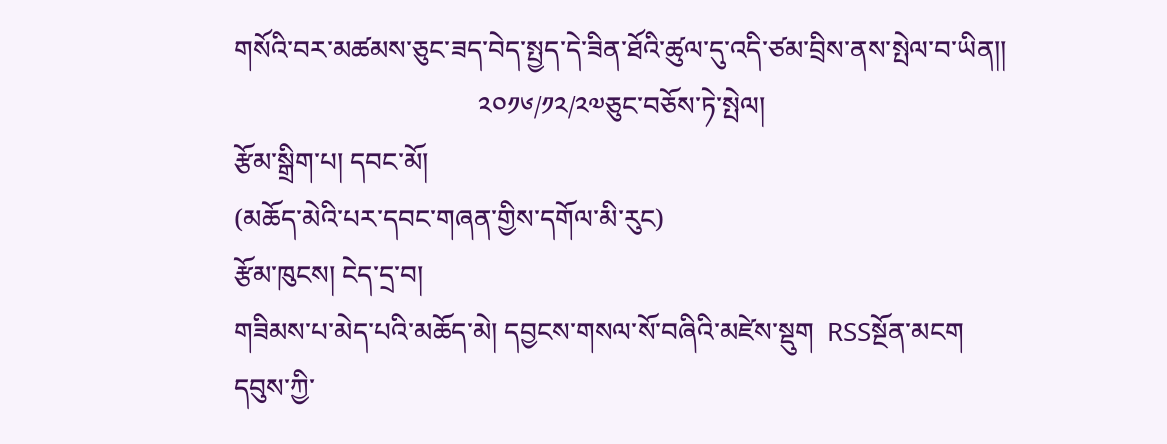གསོའི་བར་མཚམས་ཅུང་ཟད་བེད་སྤྱད་དེ་ཟིན་ཐོའི་ཚུལ་དུ་འདི་ཙམ་བྲིས་ནས་སྤེལ་བ་ཡིན།།
                                    ༢༠༡༦/༡༢/༢༧ཅུང་བཅོས་ཏེ་སྤེལ།
རྩོམ་སྒྲིག་པ། དབང་མོ།
(མཆོད་མེའི་པར་དབང་གཞན་གྱིས་དགོལ་མི་རུང)
རྩོམ་ཁུངས། ངེད་དྲ་བ།
གཟིམས་པ་མེད་པའི་མཆོད་མེ། དབྱངས་གསལ་སོ་བཞིའི་མཛེས་སྡུག  RSSསྔོན་མངག
དབུས་ཀྱི་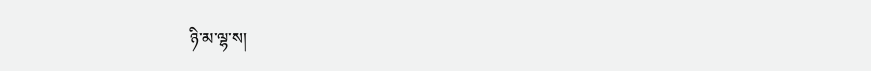ཉི་མ་ལྷ་ས།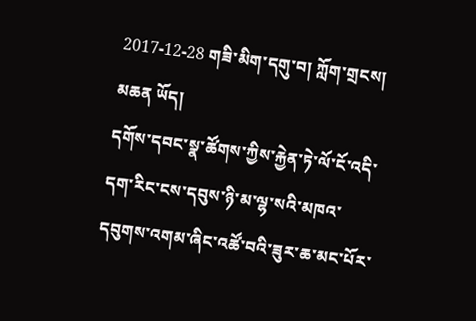2017-12-28 གཟི་མིག་དགུ་བ། ཀློག་གྲངས། མཆན ཡོད།
དགོས་དབང་སྣ་ཚོགས་ཀྱིས་རྐྱེན་ཏེ་ལོ་ངོ་འདི་དག་རིང་ངས་དབུས་ཉི་མ་ལྷ་སའི་མཁའ་དབུགས་འགམ་ཞིང་འཚོ་བའི་ཟུར་ཆ་མང་པོར་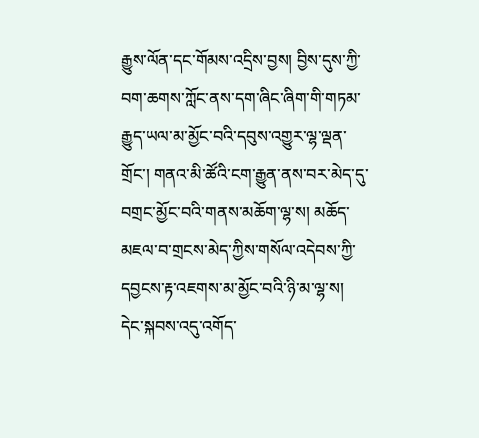རྒྱུས་ལོན་དང་གོམས་འདྲིས་བྱས། བྱིས་དུས་ཀྱི་བག་ཆགས་ཀློང་ནས་དག་ཞིང་ཞིག་གི་གཏམ་རྒྱུད་ཡལ་མ་མྱོང་བའི་དབུས་འགྱུར་ལྷ་ལྡན་གྲོང་། གནའ་མི་ཚོའི་ངག་རྒྱུན་ནས་བར་མེད་དུ་བགྲང་མྱོང་བའི་གནས་མཆོག་ལྷ་ས། མཆོད་མཇལ་བ་གྲངས་མེད་ཀྱིས་གསོལ་འདེབས་ཀྱི་དབྱངས་རྟ་འཇགས་མ་མྱོང་བའི་ཉི་མ་ལྷ་ས། དེང་སྐབས་འདུ་འགོད་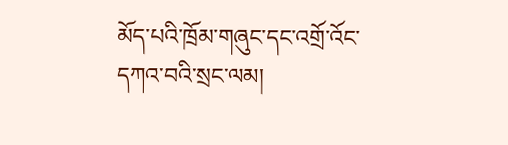མོད་པའི་ཁྲོམ་གཞུང་དང་འགྲོ་འོང་དཀའ་བའི་སྲང་ལམ།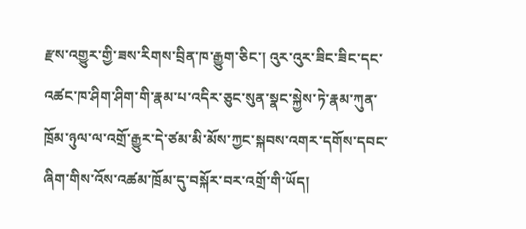རྫས་འགྱུར་གྱི་ཟས་རིགས་བྲིན་ཁ་རྒྱུག་ཅིང་། འུར་འུར་ཟིང་ཟིང་དང་འཚང་ཁ་ཤིག་ཤིག་གི་རྣམ་པ་འདིར་ཅུང་སུན་སྣང་སྐྱེས་ཏེ་རྣམ་ཀུན་ཁྲོམ་ཉུལ་ལ་འགྲོ་རྒྱུར་དེ་ཙམ་མི་མོས་ཀྱང་སྐབས་འགར་དགོས་དབང་ཞིག་གིས་འོས་འཚམ་ཁྲོམ་དུ་བསྐོར་བར་འགྲོ་གི་ཡོད།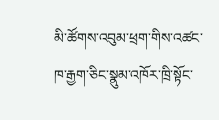མི་ཚོགས་འབུམ་ཕྲག་གིས་འཚང་ཁ་རྒྱག་ཅིང་སྣུམ་འཁོར་ཁྲི་སྟོང་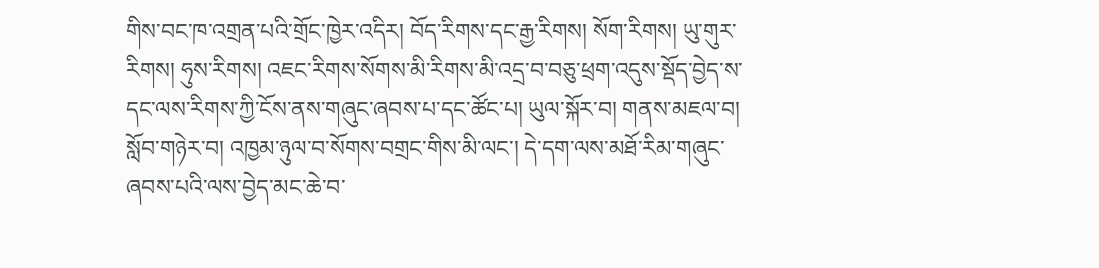གིས་བང་ཁ་འགྲན་པའི་གྲོང་ཁྱེར་འདིར། བོད་རིགས་དང་རྒྱ་རིགས། སོག་རིགས། ཡུ་གུར་རིགས། ཧུས་རིགས། འཇང་རིགས་སོགས་མི་རིགས་མི་འདྲ་བ་བཅུ་ཕྲག་འདུས་སྡོད་བྱེད་ས་དང་ལས་རིགས་ཀྱི་ངོས་ནས་གཞུང་ཞབས་པ་དང་ཚོང་པ། ཡུལ་སྐོར་བ། གནས་མཇལ་བ། སློབ་གཉེར་བ། འཁྱམ་ཉུལ་བ་སོགས་བགྲང་གིས་མི་ལང་། དེ་དག་ལས་མཐོ་རིམ་གཞུང་ཞབས་པའི་ལས་བྱེད་མང་ཆེ་བ་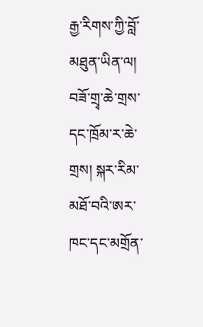རྒྱ་རིགས་ཀྱི་བློ་མཐུན་ཡིན་ལ། བཟོ་གྲྭ་ཆེ་གྲས་དང་ཁྲོམ་ར་ཆེ་གྲས། སྐར་རིམ་མཐོ་བའི་ཨར་ཁང་དང་མགྲོན་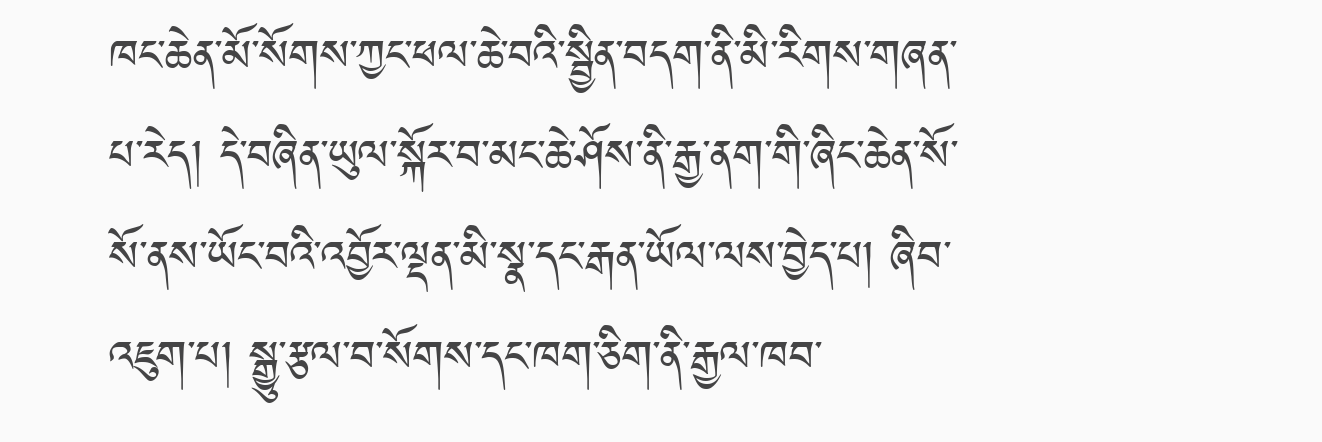ཁང་ཆེན་མོ་སོགས་ཀྱང་ཕལ་ཆེ་བའི་སྦྱིན་བདག་ནི་མི་རིགས་གཞན་པ་རེད། དེ་བཞིན་ཡུལ་སྐོར་བ་མང་ཆེ་ཤོས་ནི་རྒྱ་ནག་གི་ཞིང་ཆེན་སོ་སོ་ནས་ཡོང་བའི་འབྱོར་ལྡན་མི་སྣ་དང་རྒན་ཡོལ་ལས་བྱེད་པ། ཞིབ་འཇུག་པ། སྒྱུ་རྩལ་བ་སོགས་དང་ཁག་ཅིག་ནི་རྒྱལ་ཁབ་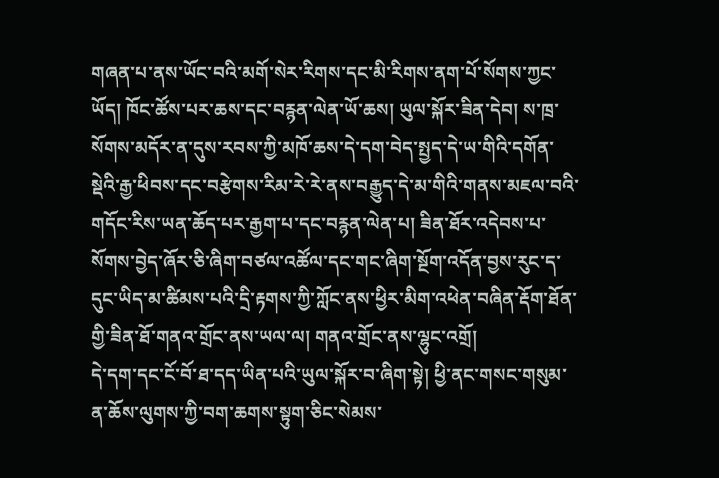གཞན་པ་ནས་ཡོང་བའི་མགོ་སེར་རིགས་དང་མི་རིགས་ནག་པོ་སོགས་ཀྱང་ཡོད། ཁོང་ཚོས་པར་ཆས་དང་བརྙན་ལེན་ཡོ་ཆས། ཡུལ་སྐོར་ཟིན་དེབ། ས་ཁྲ་སོགས་མདོར་ན་དུས་རབས་ཀྱི་མཁོ་ཆས་དེ་དག་བེད་སྤྱད་དེ་ཡ་གིའི་དགོན་སྡེའི་རྒྱ་ཕིབས་དང་བརྩེགས་རིམ་རེ་རེ་ནས་བརྒྱུད་དེ་མ་གིའི་གནས་མཇལ་བའི་གདོང་རིས་ཡན་ཆོད་པར་རྒྱག་པ་དང་བརྙན་ལེན་པ། ཟིན་ཐོར་འདེབས་པ་སོགས་བྱེད་ཞོར་ཅི་ཞིག་བཙལ་འཚོལ་དང་གང་ཞིག་སྔོག་འདོན་བྱས་རུང་ད་དུང་ཡིད་མ་ཚིམས་པའི་དྲི་རྟགས་ཀྱི་ཀློང་ནས་ཕྱིར་མིག་འཕེན་བཞིན་རྡོག་ཐོན་གྱི་ཟིན་ཐོ་གནའ་གྲོང་ནས་ཡལ་ལ། གནའ་གྲོང་ནས་ལྷུང་འགྲོ།
དེ་དག་དང་ངོ་བོ་ཐ་དད་ཡིན་པའི་ཡུལ་སྐོར་བ་ཞིག་སྟེ། ཕྱི་ནང་གསང་གསུམ་ན་ཆོས་ལུགས་ཀྱི་བག་ཆགས་སྟུག་ཅིང་སེམས་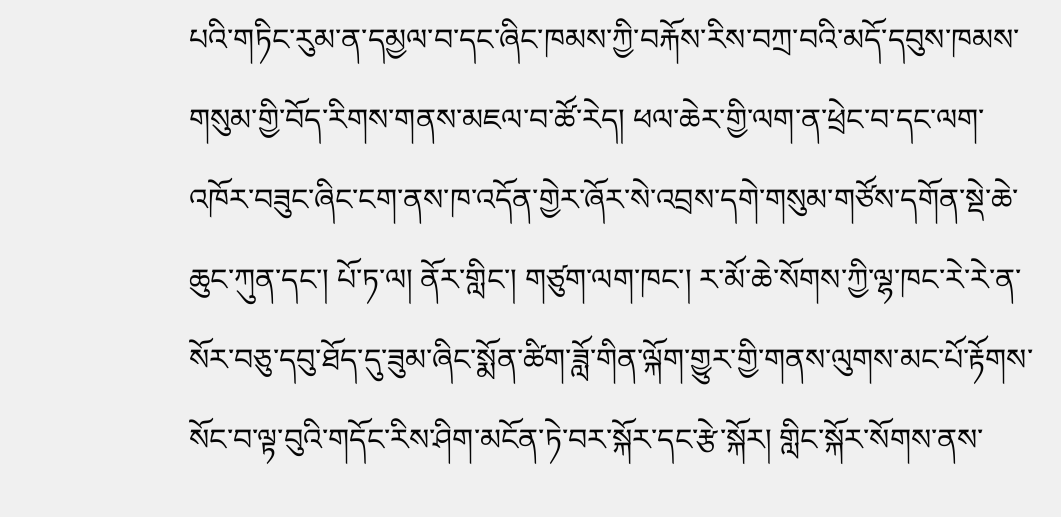པའི་གཏིང་རུམ་ན་དམྱལ་བ་དང་ཞིང་ཁམས་ཀྱི་བརྐོས་རིས་བཀྲ་བའི་མདོ་དབུས་ཁམས་གསུམ་གྱི་བོད་རིགས་གནས་མཇལ་བ་ཚོ་རེད། ཕལ་ཆེར་གྱི་ལག་ན་ཕྲེང་བ་དང་ལག་འཁོར་བཟུང་ཞིང་ངག་ནས་ཁ་འདོན་གྱེར་ཞོར་སེ་འབྲས་དགེ་གསུམ་གཙོས་དགོན་སྡེ་ཆེ་ཆུང་ཀུན་དང་། པོ་ཏ་ལ། ནོར་གླིང་། གཙུག་ལག་ཁང་། ར་མོ་ཆེ་སོགས་ཀྱི་ལྷ་ཁང་རེ་རེ་ན་སོར་བཅུ་དབུ་ཐོད་དུ་ཟུམ་ཞིང་སྨོན་ཚིག་ཟློ་གིན་ལྐོག་གྱུར་གྱི་གནས་ལུགས་མང་པོ་རྟོགས་སོང་བ་ལྟ་བུའི་གདོང་རིས་ཤིག་མངོན་ཏེ་བར་སྐོར་དང་རྩེ་སྐོར། གླིང་སྐོར་སོགས་ནས་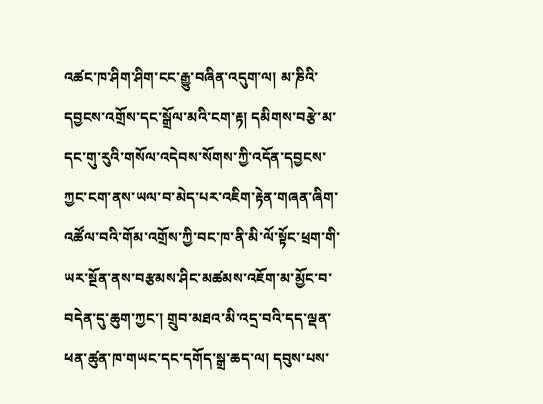འཚང་ཁ་ཤིག་ཤིག་ངང་རྒྱུ་བཞིན་འདུག་ལ། མ་ཎིའི་དབྱངས་འགྲོས་དང་སྒྲོལ་མའི་ངག་རྟ། དམིགས་བརྩེ་མ་དང་གུ་རུའི་གསོལ་འདེབས་སོགས་ཀྱི་འདོན་དབྱངས་ཀྱང་ངག་ནས་ཡལ་བ་མེད་པར་འཇིག་རྟེན་གཞན་ཞིག་འཚོལ་བའི་གོམ་འགྲོས་ཀྱི་བང་ཁ་ནི་མི་ལོ་སྟོང་ཕྲག་གི་ཡར་སྔོན་ནས་བརྩམས་ཤིང་མཚམས་འཇོག་མ་མྱོང་བ་བདེན་དུ་ཆུག་ཀྱང་། གྲུབ་མཐའ་མི་འདྲ་བའི་དད་ལྡན་ཕན་ཚུན་ཁ་གཡང་དང་དགོད་སྒྲ་ཆད་ལ། དབུས་པས་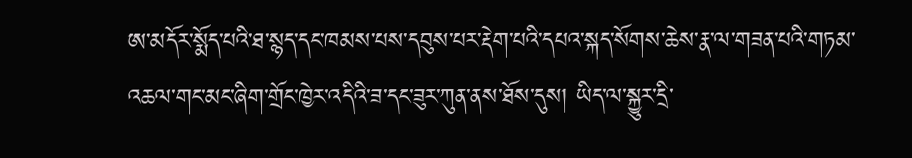ཨ་མདོར་སྨོད་པའི་ཐ་སྙད་དང་ཁམས་པས་དབུས་པར་རྡེག་པའི་དཔའ་སྐད་སོགས་ཆེས་རྣ་ལ་གཟན་པའི་གཏམ་འཆལ་གང་མང་ཞིག་གྲོང་ཁྱེར་འདིའི་ཟ་དང་ཟུར་ཀུན་ནས་ཐོས་དུས། ཡིད་ལ་སྐྱུར་དྲི་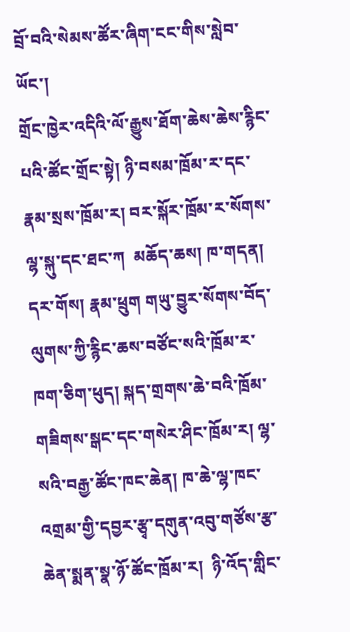བྲོ་བའི་སེམས་ཚོར་ཞིག་ངང་གིས་སླེབ་ཡོང་།
གྲོང་ཁྱེར་འདིའི་ལོ་རྒྱུས་ཐོག་ཆེས་ཆེས་རྙིང་པའི་ཚོང་གྲོང་སྟེ། ཉི་བསམ་ཁྲོམ་ར་དང་རྣམ་སྲས་ཁྲོམ་ར། བར་སྐོར་ཁྲོམ་ར་སོགས་ལྷ་སྐུ་དང་ཐང་ཀ  མཆོད་ཆས། ཁ་གདན། དར་གོས། རྣམ་ཕྲུག གཡུ་བྱུར་སོགས་བོད་ལུགས་ཀྱི་རྙིང་ཆས་བཙོང་སའི་ཁྲོམ་ར་ཁག་ཅིག་ཕུད། སྐད་གྲགས་ཆེ་བའི་ཁྲོམ་གཟིགས་སྒང་དང་གསེར་ཤིང་ཁྲོམ་ར། ལྷ་སའི་བརྒྱ་ཚོང་ཁང་ཆེན། ཁ་ཆེ་ལྷ་ཁང་འགྲམ་གྱི་དབྱར་རྩྭ་དགུན་འབུ་གཙོས་རྩ་ཆེན་སྨན་སྣ་ཉོ་ཚོང་ཁྲོམ་ར།  ཉི་འོད་གླིང་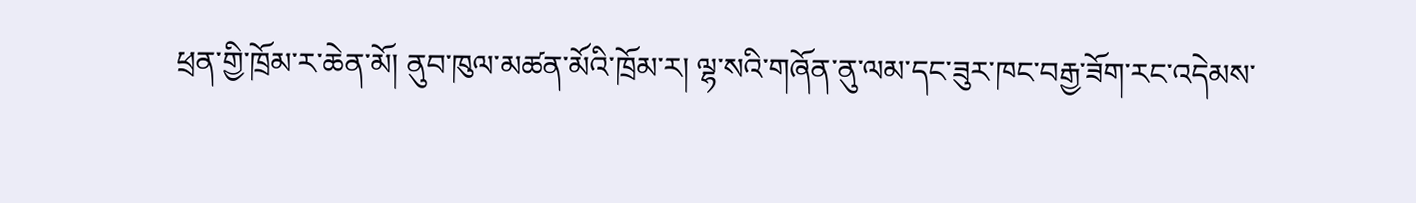ཕྲན་གྱི་ཁྲོམ་ར་ཆེན་མོ། ནུབ་ཁུལ་མཚན་མོའི་ཁྲོམ་ར། ལྷ་སའི་གཞོན་ནུ་ལམ་དང་ཟུར་ཁང་བརྒྱ་ཟོག་རང་འདེམས་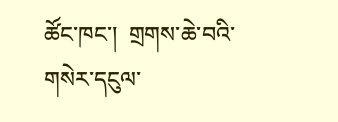ཚོང་ཁང་།  གྲགས་ཆེ་བའི་གསེར་དངུལ་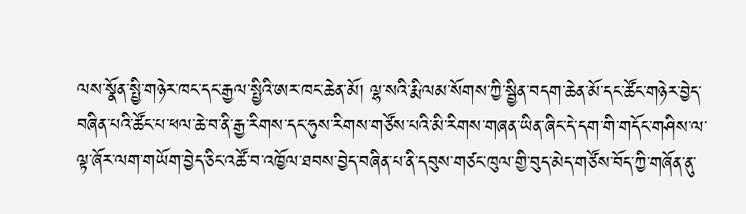ལས་སྣོན་སྤྱི་གཉེར་ཁང་དང་རྒྱལ་སྤྱིའི་ཨར་ཁང་ཆེན་མོ། ལྷ་སའི་རྨི་ལམ་སོགས་ཀྱི་སྦྱིན་བདག་ཆེན་མོ་དང་ཚོང་གཉེར་བྱེད་བཞིན་པའི་ཚོང་པ་ཕལ་ཆེ་བ་ནི་རྒྱ་རིགས་དང་ཧུས་རིགས་གཙོས་པའི་མི་རིགས་གཞན་ཡིན་ཞིང་དེ་དག་གི་གདོང་གཤིས་ལ་ལྟ་ཞོར་ལག་གཡོག་བྱེད་ཅིང་འཚོ་བ་འཁྱོལ་ཐབས་བྱེད་བཞིན་པ་ནི་དབུས་གཙང་ཁུལ་གྱི་བུད་མེད་གཙོས་བོད་ཀྱི་གཞོན་ནུ་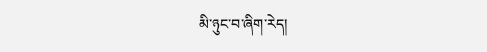མི་ཉུང་བ་ཞིག་རེད།